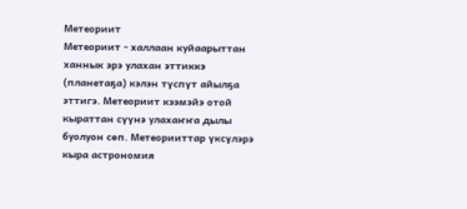Метеориит
Метеориит - халлаан куйаарыттан ханнык эрэ улахан эттиккэ (планетаҕа) кэлэн түспүт айылҕа эттигэ. Метеориит кээмэйэ отой кыраттан сүүнэ улахаҥҥа дылы буолуон сөп. Метеорииттар үксүлэрэ кыра астрономия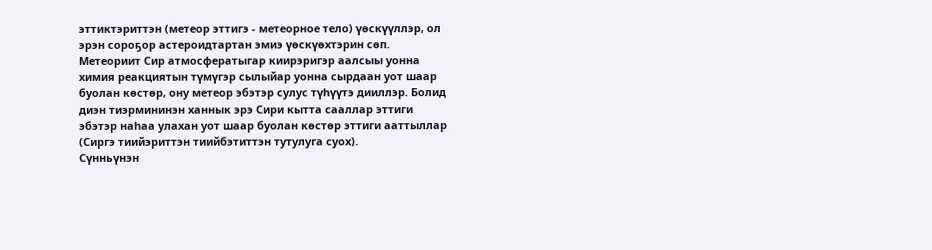эттиктэриттэн (метеор эттигэ - метеорное тело) үөскүүллэр, ол эрэн сороҕор астероидтартан эмиэ үөскүөхтэрин сөп. Метеориит Сир атмосфератыгар киирэригэр аалсыы уонна химия реакциятын түмүгэр сылыйар уонна сырдаан уот шаар буолан көстөр, ону метеор эбэтэр сулус түһүүтэ дииллэр. Болид диэн тиэрмининэн ханнык эрэ Сири кытта сааллар эттиги эбэтэр наһаа улахан уот шаар буолан көстөр эттиги ааттыллар (Сиргэ тиийэриттэн тиийбэтиттэн тутулуга суох).
Сүнньүнэн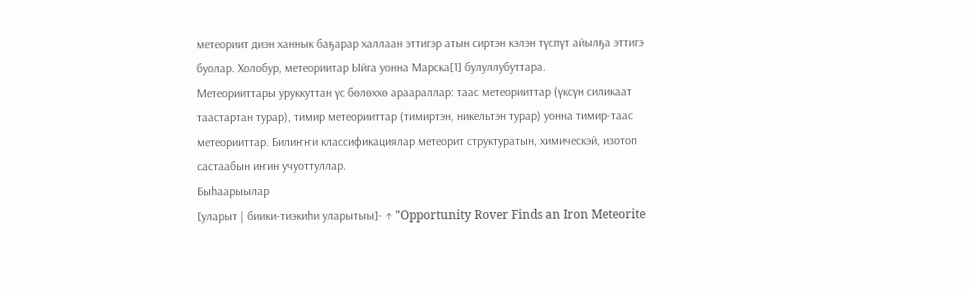метеориит диэн ханнык баҕарар халлаан эттигэр атын сиртэн кэлэн түспүт айылҕа эттигэ буолар. Холобур, метеориитар Ыйга уонна Марска[1] булуллубуттара.
Метеорииттары уруккуттан үс бөлөххө араараллар: таас метеорииттар (үксүн силикаат таастартан турар), тимир метеорииттар (тимиртэн, никельтэн турар) уонна тимир-таас метеорииттар. Билиҥҥи классификациялар метеорит структуратын, химическэй, изотоп састаабын иҥин учуоттуллар.
Быһаарыылар
[уларыт | биики-тиэкиһи уларытыы]- ↑ "Opportunity Rover Finds an Iron Meteorite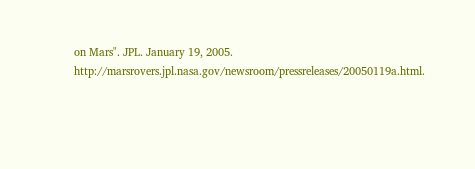on Mars". JPL. January 19, 2005. http://marsrovers.jpl.nasa.gov/newsroom/pressreleases/20050119a.html.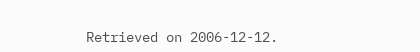Retrieved on 2006-12-12.